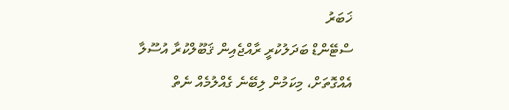ޚަބަރު
ސްޓޭންޑް ބަދަލުކުރީ ރާއްޖެއިން ޤަބޫލްކުރާ އުސޫލާ އެއްގޮތަށް، މިކަމުން ލިބޭނެ ގެއްލުމެއް ނެތް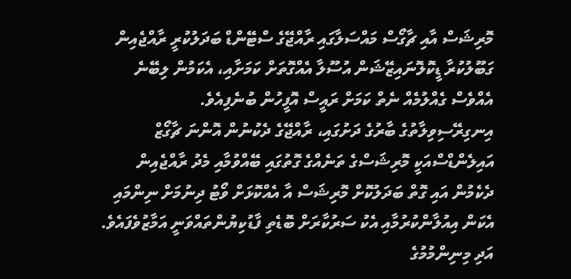މޮރިޝަސް އާއި ޗާގޯސް މައްސަލާގައި ރާއްޖޭގެ ސްޓޭންޑް ބަދަލުކުރީ ރާއްޖެއިން ގަބޫލުކުރާ ޑީކޮލޮނައިޒޭޝަން އުސޫލާ އެއްގޮތަށް ކަމަށާއި، އެކަމުން ލިބޭނެ އެއްވެސް ގެއްލުމެއް ނެތް ކަމަށް ރައީސް އޮފީހުން ބުނެފިއެވެ.
އިނގިރޭސިވިލާތުގެ ބާރުގެ ދަށުގައި، ރާއްޖޭގެ ދެކުނުން އޮންނަ ޗާގޯޒް އައިލެންޑްސްއަކީ މޮރިޝަސްގެ ތަނެއްގެ ގޮތުގައި ބޭއްވުމާއި މެދު ރާއްޖެއިން ދެކެމުން އައި ގޮތް ބަދަލުކޮށް މޮރިޝަސް އާ އެއްކޮޅަށް ވޯޓު ދިނުމަށް ނިންމައި އެކަން އިއުލާންކުރުމާއި އެކު ސަރުކާރަށް ބޮޑެތި ފާޑުކިޔުންތައްވަނީ އަމާޒުވެފައެވެ. އަދި މިނިންމުމުގެ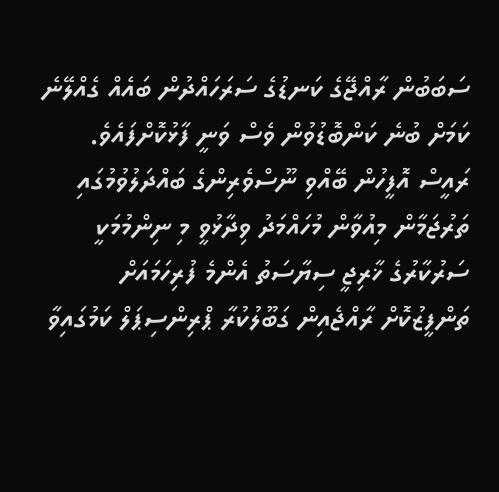ސަބަބުން ރާއްޖޭގެ ކަނޑުގެ ސަރަހައްދުން ބައެއް ގެއްލޭނެ ކަމަށް ބުނެ ކަންބޮޑުވުން ވެސް ވަނީ ފާޅުކޮށްފައެވެ.
ރައީސް އޮފީހުން ބޭއްވި ނޫސްވެރިންގެ ބައްދަލުވުމުގައި ތަރުޖަމާން މިއުވާން މުހައްމަދު ވިދާޅުވީ މި ނިންމުމަކީ ސަރުކާރުގެ ޚާރިޖީ ސިޔާސަތު އެންމެ ފުރިހަމައަށް ތަންފީޒުކޮށް ރާއްޖެއިން ގަބޫލުކުރާ ޕްރިންސިޕަލް ކަމުގައިވާ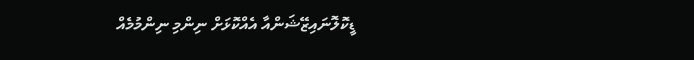ޑީކޮލޮނައިޒޭޝަންއާ އެއްކޮޅަށް ނިންމި ނިންމުމެއް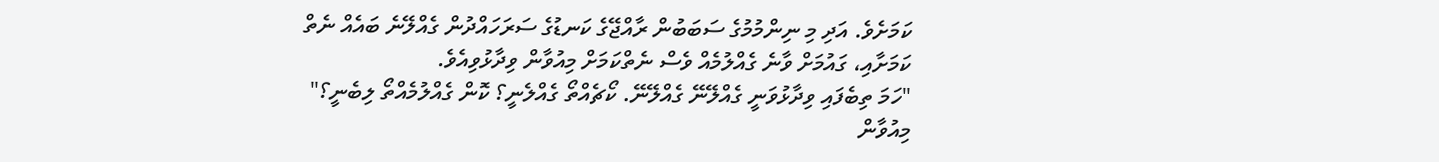ކަމަށެވެ. އަދި މި ނިންމުމުގެ ސަބަބުން ރާއްޖޭގެ ކަނޑުގެ ސަރަހައްދުން ގެއްލޭނެ ބައެއް ނެތް ކަމަށާއި، ގައުމަށް ވާނެ ގެއްލުމެއް ވެސް ނެތްކަމަށް މިއުވާން ވިދާޅުވިއެވެ.
"ހަމަ ތިބެފައި ވިދާޅުވަނީ ގެއްލޭނޭ ގެއްލޭނޭ. ކޯޗެއްތޯ ގެއްލެނީ؟ ކޮން ގެއްލުމެއްތޯ ލިބެނީ؟" މިއުވާން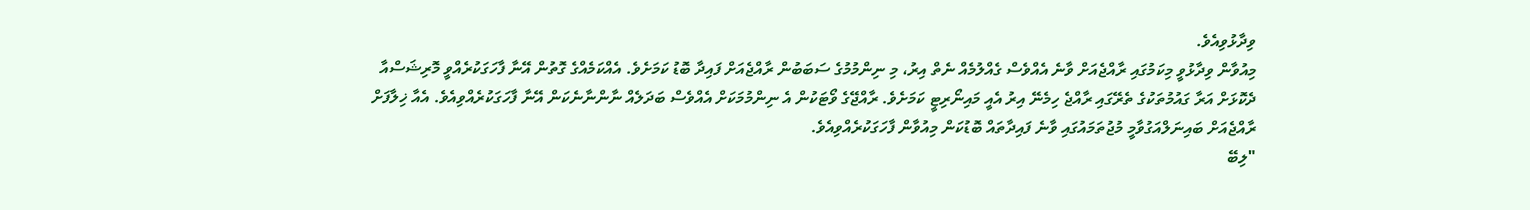ވިދާޅުވިއެވެ.
މިއުވާން ވިދާޅުވީ މިކަމުގައި ރާއްޖެއަށް ވާނެ އެއްވެސް ގެއްލުމެއް ނެތް އިރު، މި ނިންމުމުގެ ސަބަބުން ރާއްޖެއަށް ފައިދާ ބޮޑު ކަމަށެވެ. އެއްކަމެއްގެ ގޮތުން އޭނާ ފާހަގަކުރެއްވީ މޮރިޝަސްއާ ދެކޮޅަށް އަރާ ގައުމުތަކުގެ ތެރޭގައި ރާއްޖެ ހިމެނޭ އިރު އެއީ މައިނޯރިޓީ ކަމަށެވެ. ރާއްޖޭގެ ވޯޓަކުން އެ ނިންމުމަކަށް އެއްވެސް ބަދަލެއް ނާންނާނެކަން އޭނާ ފާހަގަކުރެއްވިއެވެ. އެއާ ޚިލާފަށް ރާއްޖެއަށް ބައިނަލްއަގުވާމީ މުޖުތަމައުގައި ވާނެ ފައިދާތައް ބޮޑުކަން މިއުވާން ފާހަގަކުރެއްވިއެވެ.
"ލިބޭ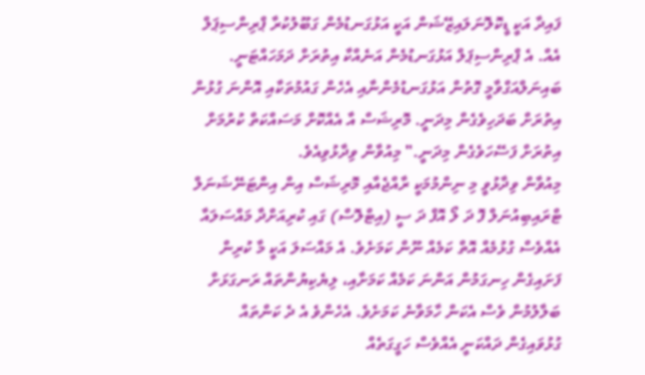ފައިދާ އަކީ ޑީކޮލޮނަލައިޒޭޝަން އަކީ އަޅުގަނޑުމެން ގަބޫލުކުރާ ޕްރިންސިޕަލް އެއް. އެ ޕްރިންސިޕަލް އަޅުގަނޑުމެން އަނެއްކާ އިތުރަށް ދަމަހައްޓަނީ. ބައިނަލްއަގްވާމީ ގޮތުން އަޅުގަނޑުމެންނާއި އެހެން ގައުމުތަކާއި އޮންނަ ގުޅުން އިތުރަށް ބަދަހިވެގެން މިދަނީ. މޮރިޝަސް އާ އެއްކޮށް މަސައްކަތް ކުރުމަށް އިތުރަށް ފަސޭހަވެގެން މިދަނީ." މިއުވާން ވިދާޅުވިއެވެ.
މިއުވާން ވިދާޅުވީ މި ނިންމުމަކީ ރާއްޖެއާއި މޮރިޝަސް އިން އިންޓަނޭޝަނަލް ޓްރައިބިއުނަލް ފޮ ދަ ލޯ އޮފް ދަ ސީ (އިޓްލޮސް) ގައި ކުރިއަށްދާ މައްސަލައާ އެއްވެސް ގުޅުމެއް އޮތް ކަމެއް ނޫން ކަމަށެވެ. އެ މައްސަލަ އަކީ މާ ކުރިން ފަށައިގެން ހިނގަމުން އަންނަ ކަމެއް ކަމަށާއި، ލިޔެކިޔުންތައް ރަނގަޅަށް ބަލާލުމުން ވެސް އެކަން ހާމަވާނެ ކަމަށެވެ. އެހެންވެ އެ ދެ ކަންތައް ގުޅުވައިގެން ދައްކަނީ އެއްވެސް ހަގީގަތެއް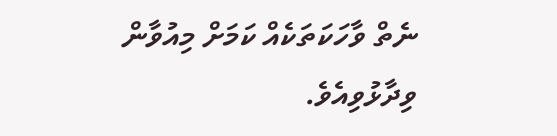ނެތް ވާހަކަތަކެއް ކަމަށް މިއުވާން ވިދާޅުވިއެވެ.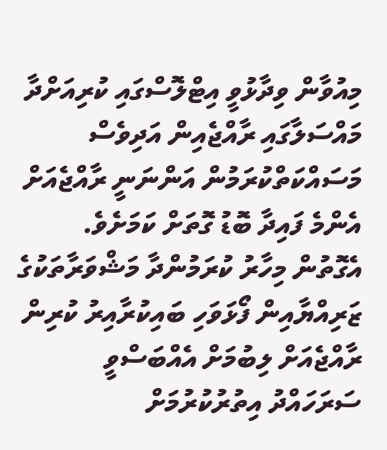މިއުވާން ވިދާޅުވީ އިޓްލޮސްގައި ކުރިއަށްދާ މައްސަލާގައި ރާއްޖެއިން އަދިވެސް މަސައްކަތްކުރަމުން އަންނަނީ ރާއްޖެއަށް އެންމެ ފައިދާ ބޮޑު ގޮތަށް ކަމަށެވެ. އެގޮތުން މިހާރު ކުރަމުންދާ މަޝްވަރާތަކުގެ ޒަރިއްޔާއިން ފޯޅަވަހި ބައިކުރާއިރު ކުރިން ރާއްޖެއަށް ލިބުމަށް އެއްބަސްވީ ސަރަހައްދު އިތުރުކުރުމަށް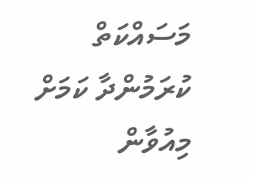މަސައްކަތް ކުރަމުންދާ ކަމަށް މިއުވާން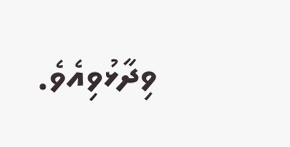ވިދާޅުވިއެވެ.